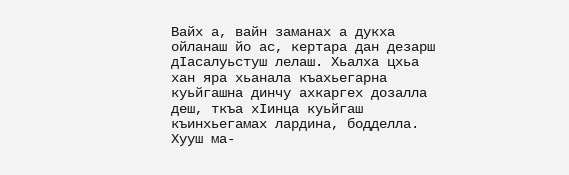Вайх а, вайн заманах а дукха ойланаш йо ас, кертара дан дезарш дIасалуьстуш лелаш. Хьалха цхьа хан яра хьанала къахьегарна куьйгашна динчу ахкаргех дозалла деш, ткъа хIинца куьйгаш къинхьегамах лардина, бодделла.
Хууш ма-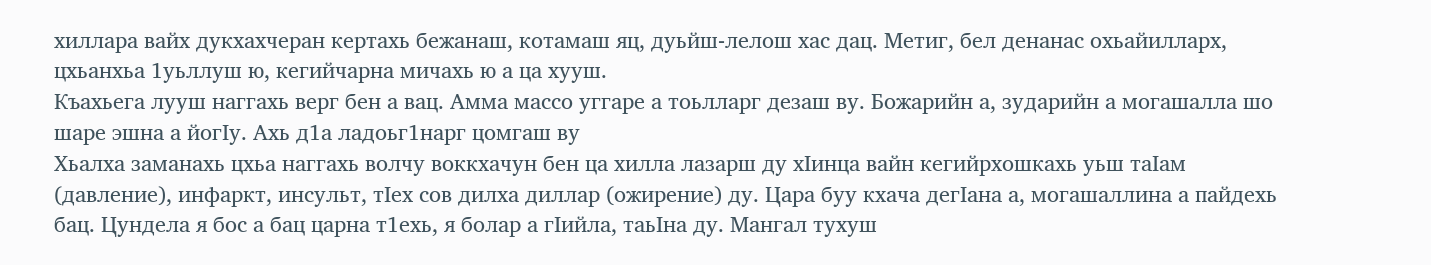хиллара вайх дукхахчеран кертахь бежанаш, котамаш яц, дуьйш-лелош хас дац. Метиг, бел денанас охьайилларх, цхьанхьа 1уьллуш ю, кегийчарна мичахь ю а ца хууш.
Къахьега лууш наггахь верг бен а вац. Амма массо уггаре а тоьлларг дезаш ву. Божарийн а, зударийн а могашалла шо шаре эшна а йогIу. Ахь д1а ладоьг1нарг цомгаш ву
Хьалха заманахь цхьа наггахь волчу воккхачун бен ца хилла лазарш ду хIинца вайн кегийрхошкахь уьш таIам (давление), инфаркт, инсульт, тIех сов дилха диллар (ожирение) ду. Цара буу кхача дегIана а, могашаллина а пайдехь бац. Цундела я бос а бац царна т1ехь, я болар а гIийла, таьIна ду. Мангал тухуш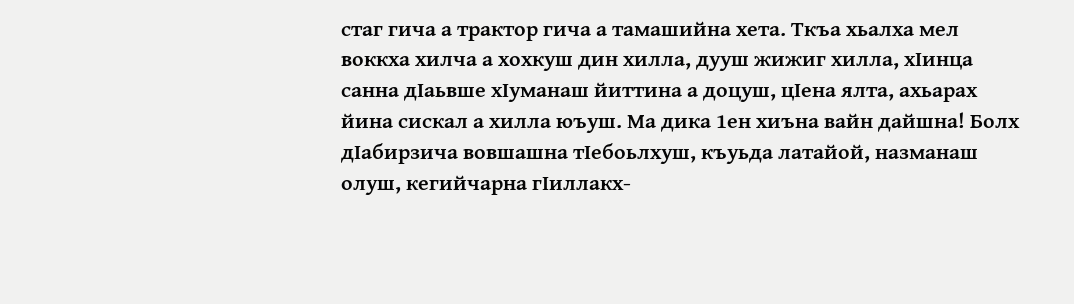стаг гича а трактор гича а тамашийна хета. Ткъа хьалха мел воккха хилча а хохкуш дин хилла, дууш жижиг хилла, хIинца санна дIаьвше хIуманаш йиттина а доцуш, цIена ялта, ахьарах йина сискал а хилла юъуш. Ма дика 1ен хиъна вайн дайшна! Болх дIабирзича вовшашна тIебоьлхуш, къуьда латайой, назманаш олуш, кегийчарна гIиллакх-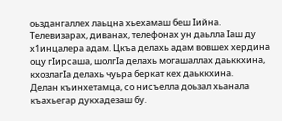оьздангаллех лаьцна хьехамаш беш Iийна.
Телевизарах, диванах, телефонах ун даьлла Iаш ду х1инцалера адам. Цкъа делахь адам вовшех хердина оцу гIирсаша, шолгIа делахь могашаллах даьккхина, кхозлагIа делахь чуьра беркат кех даьккхина.
Делан къинхетамца, со нисъелла доьзал хьанала къахьегар дукхадезаш бу.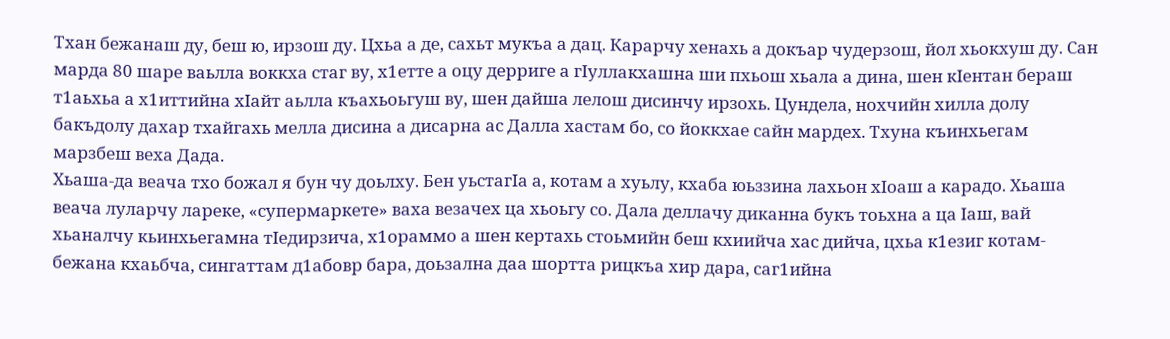Тхан бежанаш ду, беш ю, ирзош ду. Цхьа а де, сахьт мукъа а дац. Карарчу хенахь а докъар чудерзош, йол хьокхуш ду. Сан марда 80 шаре ваьлла воккха стаг ву, х1етте а оцу дерриге а гIуллакхашна ши пхьош хьала а дина, шен кIентан бераш т1аьхьа а х1иттийна хIайт аьлла къахьоьгуш ву, шен дайша лелош дисинчу ирзохь. Цундела, нохчийн хилла долу бакъдолу дахар тхайгахь мелла дисина а дисарна ас Далла хастам бо, со йоккхае сайн мардех. Тхуна къинхьегам марзбеш веха Дада.
Хьаша-да веача тхо божал я бун чу доьлху. Бен уьстагIа а, котам а хуьлу, кхаба юьззина лахьон хIоаш а карадо. Хьаша веача луларчу лареке, «супермаркете» ваха везачех ца хьоьгу со. Дала деллачу диканна букъ тоьхна а ца Iаш, вай хьаналчу кьинхьегамна тIедирзича, х1ораммо а шен кертахь стоьмийн беш кхиийча хас дийча, цхьа к1езиг котам-бежана кхаьбча, сингаттам д1абовр бара, доьзална даа шортта рицкъа хир дара, саг1ийна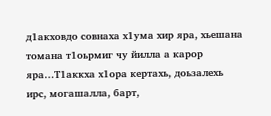д1акховдо совнаха х1ума хир яра, хьешана томана т1оьрмиг чу йилла а карор яра…Т1аккха х1ора кертахь, доьзалехь ирс, могашалла, барт,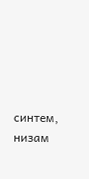синтем, низам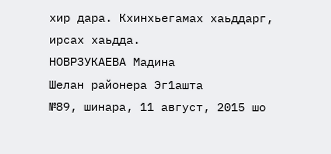хир дара. Кхинхьегамах хаьддарг, ирсах хаьдда.
НОВРЗУКАЕВА Мадина
Шелан районера Эг1ашта
№89, шинара, 11 август, 2015 шо